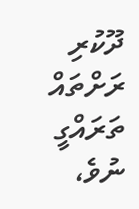ދޫކުރި ރަށްތައް ތަރައްގީ ނުވެ،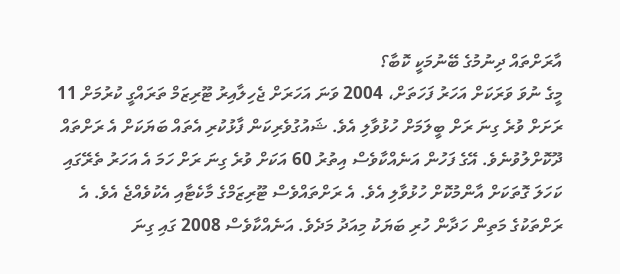އާރަށްތައް ދިނުމުގެ ބޭނުމަކީ ކޮބާ؟
މީގެ ނުވަ ވަރަކަށް އަހަރު ފަހަތަށް، 2004 ވަނަ އަހަރަށް ޖެހިލާއިރު ޓޫރިޒަމް ތަރައްގީ ކުރުމަށް 11 ރަށަށް ވުރެ ގިނަ ރަށް ބީލަމަށް ހުޅުވާލި އެވެ. ޝައުގުވެރިކަން ފާޅުކުރި އެތައް ބަޔަކަށް އެ ރަށްތައް ދޫކޮށްލުވުނެވެ. އޭގެ ފަހުން އަނެއްކާވެސް އިތުރު 60 އަކަށް ވުރެ ގިނަ ރަށް ހަމަ އެ އަހަރު ތެރޭގައި ކަހަލަ ގޮތަކަށް އާންމުކޮށް ހުޅުވާލި އެވެ. އެ ރަށްތައްވެސް ޓޫރިޒަމްގެ މާކެޓާއި އެކުވެއްޖެ އެވެ. އެ ރަށްތަކުގެ މަތިން ހަދާން ހުރި ބަޔަކު މިއަދު މަދެވެ. އަނެއްކާވެސް 2008 ގައި ގިނަ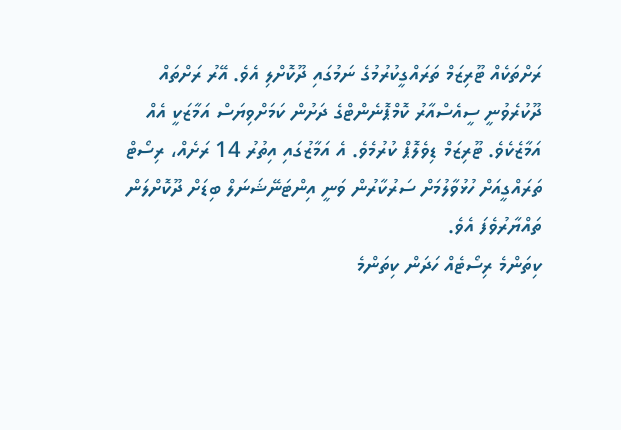ރަށްތަކެއް ޓޫރިޒަމް ތަރައްގީކުރުމުގެ ނަމުގައި ދޫކޮށްލި އެވެ. އޭރު ރަށްތައް ދޫކުރެވުނީ ސީއެސްއާރު ކޮމްޕޮނެންޓްގެ ދަށުން ކަމަށްވިޔަސް އަމާޒަކީ އެއް އަމާޒެކެވެ. ޓޫރިޒަމް ޑިވެލޮޕް ކުރުމެވެ. އެ އަމާޒުގައި އިތުރު 14 ރަށެއް، ރިސޯޓް ތަރައްގީއަށް ހުޅުވާލުމަށް ސަރުކާރުން ވަނީ އިންޓަނޭޝަނަލް ބިޑަށް ދޫކޮށްލަން ތައްޔާރުވެފަ އެވެ.
ކިތަންމެ ރިސޯޓެއް ހަދަން ކިތަންމެ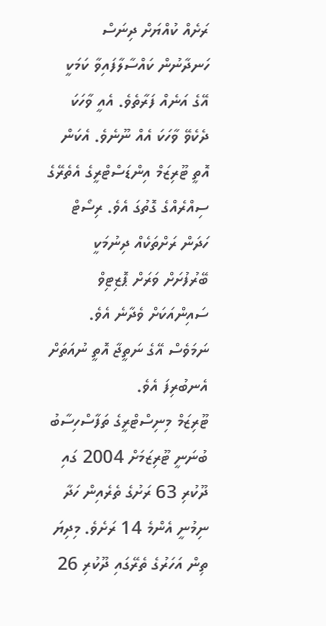ރަށެއް ކުއްޔަށް ދިނަސް ހަނދާނުން ކައްސާލާފައިވާ ކަމަކީ އޭގެ އަނެއް ފަރާތެވެ. އެއީ ވާހަކަ ދެކެވޭ ވާހަކަ އެއް ނޫނެވެ. އެކަން އޮތީ ޓޫރިޒަމް އިންޑަސްޓްރީގެ އެތެރޭގެ ސިއްރެއްގެ ގޮތުގަ އެވެ. ރިސޯޓް ހަދަން ރަށްތަކެއް ދިނުމަކީ ބޭރުފުށަށް ވަރަށް ޕޮޒިޓިވް ސައިންއަކަށް ވެދާނެ އެވެ. ނަމަވެސް އޭގެ ނަތީޖާ އޮތީ ނުއަތަށް އެނބުރިފަ އެވެ.
ޓޫރިޒަމް މިނިސްޓްރީގެ ތަފާސްހިސާބު ބުނަނީ ޓޫރިޒަމަށް 2004 ގައި ދޫކުރި 63 ރަށުގެ ތެރެއިން ހަދާ ނިމުނީ އެންމެ 14 ރަށެވެ. މިދިޔަ ތިން އަހަރުގެ ތެރޭގައި ދޫކުރި 26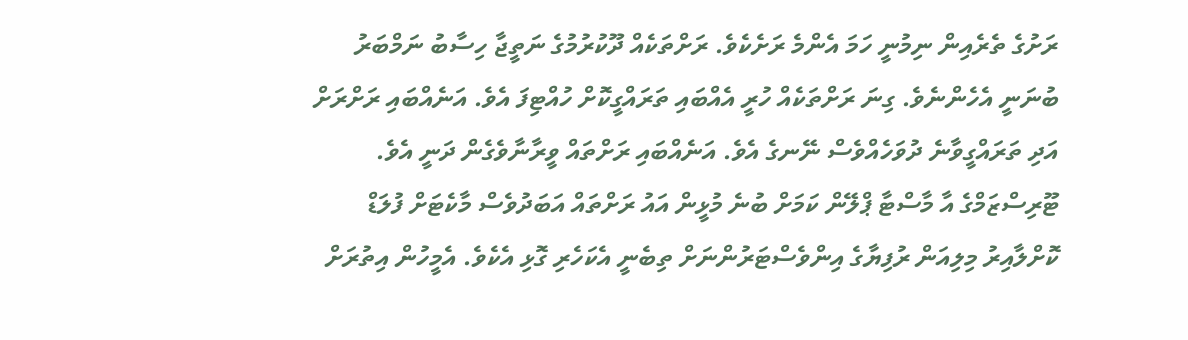ރަށުގެ ތެރެއިން ނިމުނީ ހަމަ އެންމެ ރަށެކެވެ. ރަށްތަކެއް ދޫކުރުމުގެ ނަތީޖާ ހިސާބު ނަމްބަރު ބުނަނީ އެހެންނެވެ. ގިނަ ރަށްތަކެއް ހުރީ އެއްބައި ތަރައްގީކޮށް ހުއްޓިފަ އެވެ. އަނެއްބައި ރަށްރަށް އަދި ތަރައްގީވާނެ ދުވަހެއްވެސް ނޭނގެ އެވެ. އަނެއްބައި ރަށްތައް ވީރާނާވެގެން ދަނީ އެވެ. ޓޫރިސްޒަމްގެ އާ މާސްޓާ ޕްލޭން ކަމަށް ބުނެ މުޅީން އައު ރަށްތައް އަބަދުވެސް މާކެޓަށް ފުލަޑް ކޮށްލާއިރު މިލިއަން ރުފިޔާގެ އިންވެސްޓަރުންނަށް ތިބެނީ އެކަހެރި ގޮޅި އެކެވެ. އެމީހުން އިތުރަށް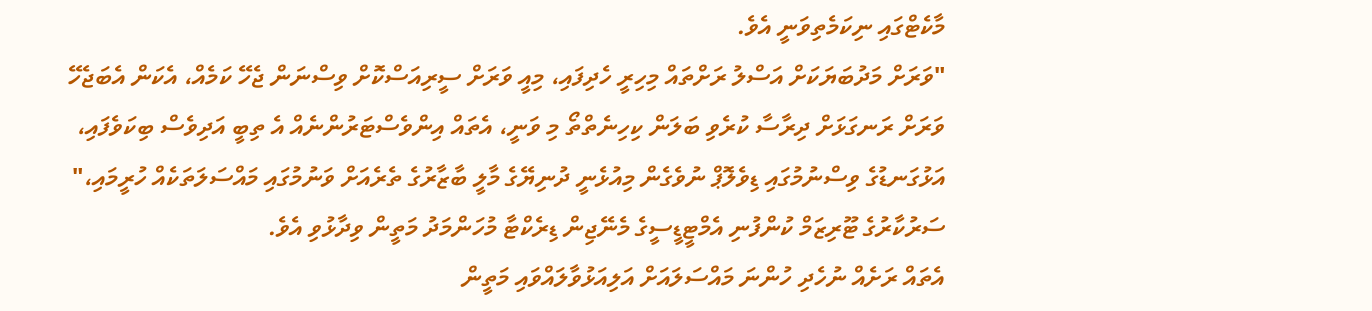މާކެޓްގައި ނިކަމެތިވަނީ އެވެ.
"ވަރަށް މަދުބަޔަކަށް އަސްލު ރަށްތައް މިހިރީ ހެދިފައި، މިއީ ވަރަށް ސީރިއަސްކޮށް ވިސްނަން ޖެހޭ ކަމެއް، އެކަން އެބަޖެހޭ ވަރަށް ރަނގަޅަށް ދިރާސާ ކުރެވި ބަލަން ކިހިނެތްތޯ މި ވަނީ، އެތައް އިންވެސްޓަރުންނެއް އެ ތިބީ އަދިވެސް ބިކަވެފައި، އަޅުގަނޑުގެ ވިސްނުމުގައި ޑިވެލޮޕް ނުވެގެން މިއުޅެނީ ދުނިޔޭގެ މާލީ ބާޒާރުގެ ތެރެއަށް ވަނުމުގައި މައްސަލަތަކެއް ހުރީމައި،" ސަރުކާރުގެ ޓޫރިޒަމް ކުންފުނި އެމްޓީޑީސީގެ މެނޭޖިން ޑިރެކްޓާ މުހަންމަދު މަތީން ވިދާޅުވި އެވެ.
އެތައް ރަށެއް ނުހެދި ހުންނަ މައްސަލައަށް އަލިއަޅުވާލައްވައި މަތީން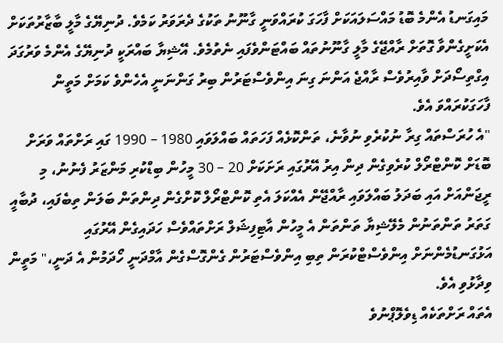މައިގަނޑު އެންމެ ބޮޑު މައްސަލައަކަށް ފާހަގަ ކުރައްވަނީ ގާނޫނު ތަކުގެ ދެރަވަރު ކަމެވެ. ދުނިޔޭގެ މާލީ ބާޒާރުތަކަށް އެކަށީގެންވާ ގޮތަށް ރާއްޖޭގެ މާލީ ގާނޫނުތައް ބައްޓަންވެފައި ނެތުމެވެ. އޭޝިޔާ ބައްރަކީ ދުނިޔޭގެ އެންމެ ވަރުގަދަ އިގްތިސޯދަށް ވާއިރުވެސް ރާއްޖެ އަންނަ ގިނަ އިންވެސްޓަރުން ބިރު ގަންނަނީ އެހެންވެ ކަމަށް މަތީން ފާހަގަކުރައްވަ އެވެ.
"އެ ހުރަސްތައް ގިރާ ނުކުރެވި ނުވާނެ، ތަންކޮޅެއް ފަހަތައް ބައްލަވައި 1980 – 1990 ގައި ރަށްތައް ވަރަށް ބޮޑަށް ކޮންޓްރޯލް ކުރެވިގެން ދިން އިރު އޭރުގައި ރަށަކަށް 20 – 30 މީހުން ބިޑްކުރި މަންޒަރު ފެނުނު، މި ރީޖަންއަށް އައި ބަދަލު ބައްލަވައި ރާއްޖޭން އެއްކަލަ އެތި ކޮންޓްރޯލް ކޮށްގެން ދިންތަން ބަލަން ތިބެފައި، ދުބާއީ ގަތަރު ތަންތަނުން މެލޭޝިޔާ ތަންތަން އެ މީހުން އާޓިފިޝަލް ރަށްތައްވެސް ހަދައިގެން އޭރުގައި އަޅުގަނޑުމެންނަށް އިންވެސްޓްކުރަން ތިބި އިންވެސްޓަރުން ގެންގޮސްގެން އާމްދަނީ ހޯދަމުން އެ ދަނީ،" މަތީން ވިދާޅުވި އެވެ.
އެތައް ރަށްތަކެއް ޑިވެލޮޕްނުވެ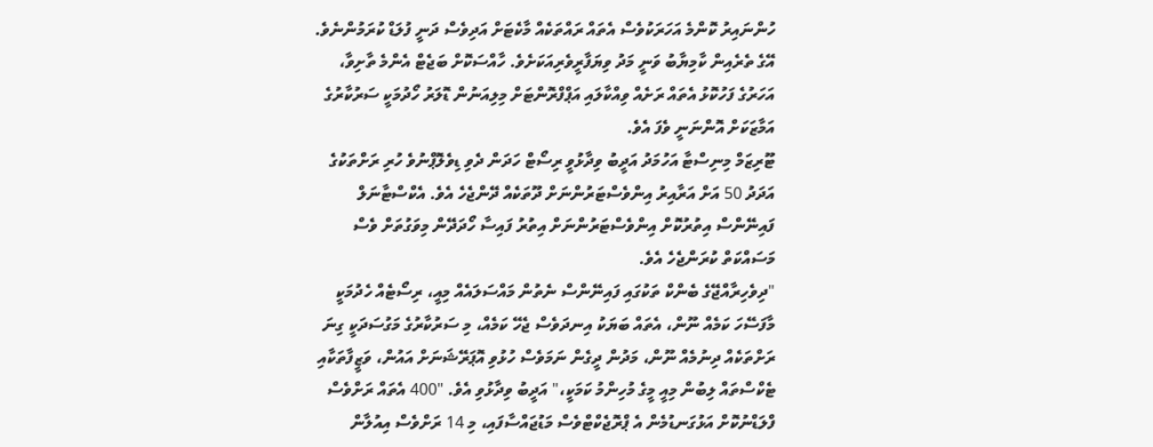ހުންނައިރު ކޮންމެ އަހަރަކުވެސް އެތައް ރައްތަކެއް މާކެޓަށް އަދިވެސް ދަނީ ފުލަޑް ކުރަމުންނެވެ. އޭގެ ތެރެއިން ކާމިޔާބު ވަނީ މަދު ވިޔަފާރީވެރިއަކަށެވެ. ހާއްސަކޮށް ބަޖެޓް އެންމެ ތާށިވާ، އަހަރުގެ ފަހުކޮޅު އެތައް ރަށެއް ވިއްކާލައި އަޕްފްރޮންޓަށް މިލިއަނުން ޑޮލަރު ހޯދުމަކީ ސަރުކާރުގެ އަމާޒަކަށް އޮންނަނީ ވެފަ އެވެ.
ޓޫރިޒަމް މިނިސްޓާ އަހުމަދު އަދީބު ވިދާޅުވީ ރިސޯޓް ހަދަން ދެވި ޑިވެލޮޕްނުވެ ހުރި ރަށްތަކުގެ އަދަދު 50 އަށް އަރާއިރު އިންވެސްޓަރުންނަށް ދޫތަކެއް ދޭންޖެހެ އެވެ. އެކްސްޓާނަލް ފައިނޭންސް އިތުރުކޮށް އިންވެސްޓަރުންނަށް އިތުރު ފައިސާ ހޯދަދޭން މިވަގުތަށް ވެސް މަސައްކަތް ކުރަންޖެހެ އެވެ.
"ދިވެހިރާއްޖޭގެ ބެންކް ތަކުގައި ފައިނޭންސް ނެތުން މައްސަލައެއް މިއީ، ރިސޯޓެއް ހެދުމަކީ މާފަސޭހަ ކަމެއް ނޫން، އެތައް ބަޔަކު އިނދަވެސް ޖެހޭ ކަމެއް، މި ސަރުކާރުގެ މަގުސަދަކީ ގިނަ ރަށްތަކެއް ދިނުމެއް ނޫން، މަދުން ދީގެން ނަމަވެސް ހުޅުވި އޮޕަރޭޝަނަށް އައުން، ވަޒީފާތަކާއި ޓެކްސްތައް ލިބުން މިއީ މީގެ މުހިންމު ކަމަކީ،" އަދީބު ވިދާޅުވި އެވެ. "400 އެތައް ރަށްވެސް ފްލަޑްނުކޮށް އަޅުގަނޑުމެން އެ ޕްރޮޖެކްޓްވެސް މަޑުޖައްސާފައި، މި 14 ރަށްވެސް އިއުލާން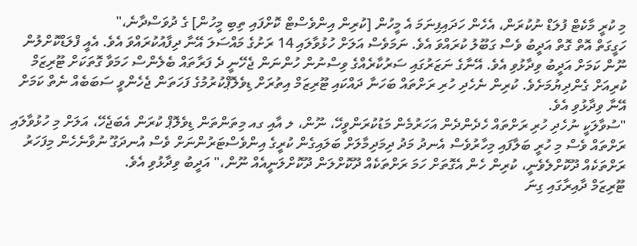މި ކުރީ މާކެޓް ފުލަޑް ނުކުރަން، އެހެން ހަދައިފިނަމަ އެ މީހުން [ކުރިން އިންވެސްޓް ކޮށްފައި ތިބި މީހުން] ގެ ދުވަސްދާނެ،"
ހަގީގަތް އޮތް ގޮތް އަދީބު ވެސް ގަބޫލު ކުރައްވަ އެވެ. ނަމަވެސް އަލަށް ހުޅުވާލައި 14 ރަށުގެ މައްސަލަ އޭނާ ދިފާއުކުރައްވަ އެވެ. އެއީ ފްލަޑްކޮށްލުން ނޫން ކަމަށް އަދީބު ވިދާޅުވި އެވެ. އޭނާގެ ނަޒަރުގައި ސަރުކާރެއްގެ ވިސްނުން ހުންނަން ޖެހޭނީ ދެ ފަރާތައް ބެލެންސް ހަމަވާ ގޮތަކަށް ޓޫރިޒަމް ކުރިއަށް ގެންދިޔުމަށެވެ. ކުރިން ނެހެދި ހުރި ރަށްތައް ބަހަނާ ދައްކައި ޓޫރިޒަމް އިތުރަށް ޑިވެލޮޕްކުރުމުގެ ފަހަތަން ޖެހެންވީ ސަބަބެއް ނެތް ކަމަށް އޭނާ ވިދާޅުވި އެވެ.
"ސުވާލަކީ ނުހެދި ހުރި ރަށްތައް ހެދެންދެން އަހަރުމެން މަޑުކުރަންވީހޭ، ނޫން، ލ އާއި ގއ މިތަންތަން ޑިވެލޮޕް ކުރަން އެބަޖެހޭ، އަލަށް މި ހުޅުވާލައި ރަށްތައް ވެސް މި ހުރީ ބަލާފައި މިހާރުވެސް އެނދު މަދު ދިމަދިމާލަށް ބަލައިގެން ކުރީގެ އިންވެސްޓަރުންނަށް ވެސް އުނދަގޫ ނުވާނެހެން މިފަހަރު ރަށްތަކެއް ދޫކޮށްލެވެނީ، ކުރިން ހެން އެގޮތަށް ހަމަ ރަށްތަކެއް ދޫކޮށްލަން ދޫކޮށްލަނީއެއް ނޫން،" އަދީބު ވިދާޅުވި އެވެ.
ޓޫރިޒަމް ދާއިރާގައި ގިނަ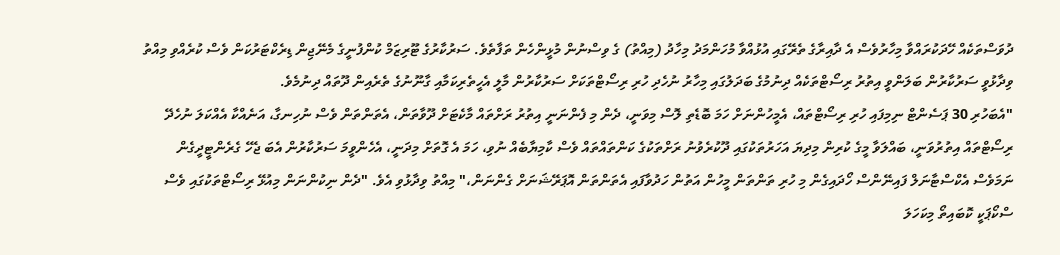ދުވަސްތަކެއް ހޭދަކުރައްވާ މިހާރުވެސް އެ ދާއިރާގެ ތެރޭގައި އުޅުއްވާ މުހަންމަދު މިހާދު (މިއްތު) ގެ ވިސްނުން މުޅީންހެން ތަފާތެވެ. ސަރުކާރުގެ ޓޫރިޒަމް ކުންފުނީގެ މެނޭޖިން ޑިރެކްޓަރުކަން ވެސް ކުރެއްވި މިއްތު ވިދާޅުވީ ސަރުކާރުން ބަލަންވީ އިތުރު ރިސޯޓްތަކެއް ދިނުމުގެ ބަދަލުގައި މިހާރު ނުހެދި ހުރި ރިސޯޓްތަކަށް ސަރުކާރުން މާލީ އެހީތެރިކަމާއި ގާނޫނުގެ ތެރެއިން ދޫތައް ދިނުމެވެ.
"އެބަހުރި 30 ޕަސެންޓް ނިމިފައި ހުރި ރިސޯޓްތައް، އެމީހުންނަށް ހަމަ ބޮޑެތި ލޮސް މިވަނީ، ދެން މި ފެންނަނީ އިތުރު ރަށްތައް މާކެޓަށް ދޫވާތަން، އެތަންތަން ވެސް ނުހިނގާ، އަނެއްކާ އެއްކަލަ ނުހެދޭ ރިސޯޓްތައް އިތުރުވަނީ، ބައްލަވާ މީގެ ކުރިން މިދިޔަ އަހަރުތަކުގައި ދޫކުރެވުނު ރަށްތަކުގެ ކަންތައްތައް ވެސް ކާމިޔާބެއް ނުވި، ހަމަ އެ ގޮތަށް މިދަނީ، އެހެންވީމަ ސަރުކާރުން އެބަ ޖެހޭ ގެރެންޓީދީގެން ނަމަވެސް އެކްސްޓާނަލް ފައިނޭންސް ހޯދައިގެން މި ހުރި ތަންތަން މީހުން އަތުން ހަދުވާފައި އެތަންތަން އޮޕަރޭޝަނަށް ގެންނަން،" މިއްތު ވިދާޅުވި އެވެ. "ދެން ނިކުންނަން މިއުޅޭ ރިސޯޓްތަކުގައި ވެސް ސްކޯޕަކީ ކޮބައިތޯ މިކަހަލަ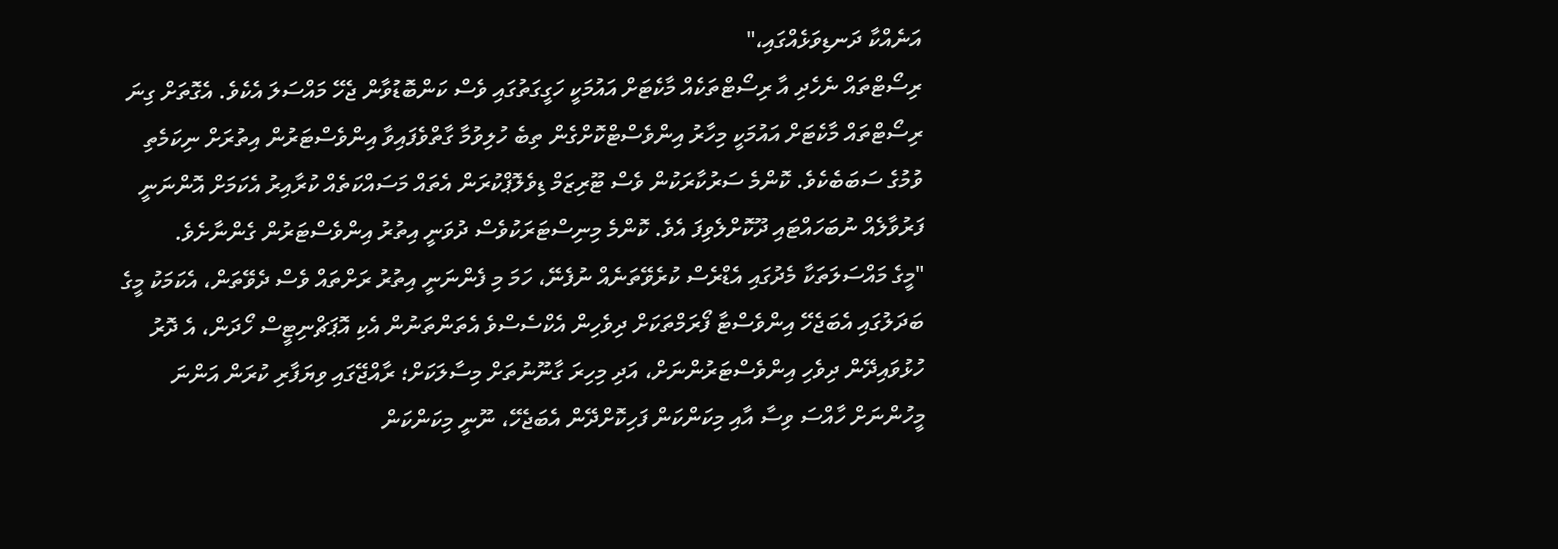އަނެއްކާ ދަނޑިވަޅެއްގައި،"
ރިސޯޓްތައް ނެހެދި އާ ރިސޯޓްތަކެއް މާކެޓަށް އައުމަކީ ހަގީގަތުގައި ވެސް ކަންބޮޑުވާން ޖެހޭ މައްސަލަ އެކެވެ. އެގޮތަށް ގިނަ ރިސޯޓްތައް މާކެޓަށް އައުމަކީ މިހާރު އިންވެސްޓްކޮށްގެން ތިބެ ހުލިވުމާ ގާތްވެފައިވާ އިންވެސްޓަރުން އިތުރަށް ނިކަމެތި ވުމުގެ ސަބަބެކެވެ. ކޮންމެ ސަރުކާރަކުން ވެސް ޓޫރިޒަމް ޑިވެލޮޕްކުރަން އެތައް މަސައްކަތެއް ކުރާއިރު އެކަމަށް އޮންނަނީ ފަރުވާލެއް ނުބަހައްޓައި ދޫކޮށްލެވިފަ އެވެ. ކޮންމެ މިނިސްޓަރަކުވެސް ދުވަނީ އިތުރު އިންވެސްޓަރުން ގެންނާށެވެ.
"މީގެ މައްސަލަތަކާ މެދުގައި އެޑްރެސް ކުރެވޭތަނެއް ނުފެނޭ، ހަމަ މި ފެންނަނީ އިތުރު ރަށްތައް ވެސް ދެވޭތަން، އެކަމަކު މީގެ ބަދަލުގައި އެބަޖެހޭ އިންވެސްޓާ ފޯރަމްތަކަށް ދިވެހިން އެކްސެސްވެ އެތަންތަނުން އެކި އޮޕަޗްނިޓީސް ހޯދަން، އެ ދޮރު ހުޅުވައިދޭން ދިވެހި އިންވެސްޓަރުންނަށް، އަދި މިހިރަ ގާނޫނުތަށް މިސާލަކަށް؛ ރާއްޖޭގައި ވިޔަފާރި ކުރަން އަންނަ މީހުންނަށް ހާއްސަ ވިސާ އާއި މިކަންކަން ފަހިކޮށްދޭން އެބަޖެހޭ، ނޫނީ މިކަންކަން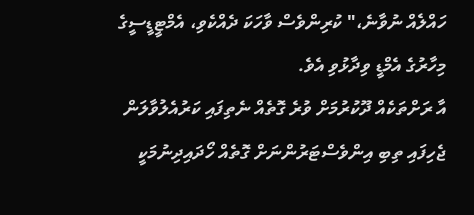ހައްލެއް ނުވާނެ،" ކުރިންވެސް ވާހަކަ ދެއްކެވި، އެމްޓީޑީސީގެ މިހާރުގެ އެމްޑީ ވިދާޅުވި އެވެ.
އާ ރަށްތަކެއް ދޫކުރުމަށް ވުރެ ގޮތެއް ނެތިފައި ކަރުއެލުވާލަން ޖެހިފައި ތިބި އިންވެސްޓަރުންނަށް ގޮތެއް ހޯދައިދިނުމަކީ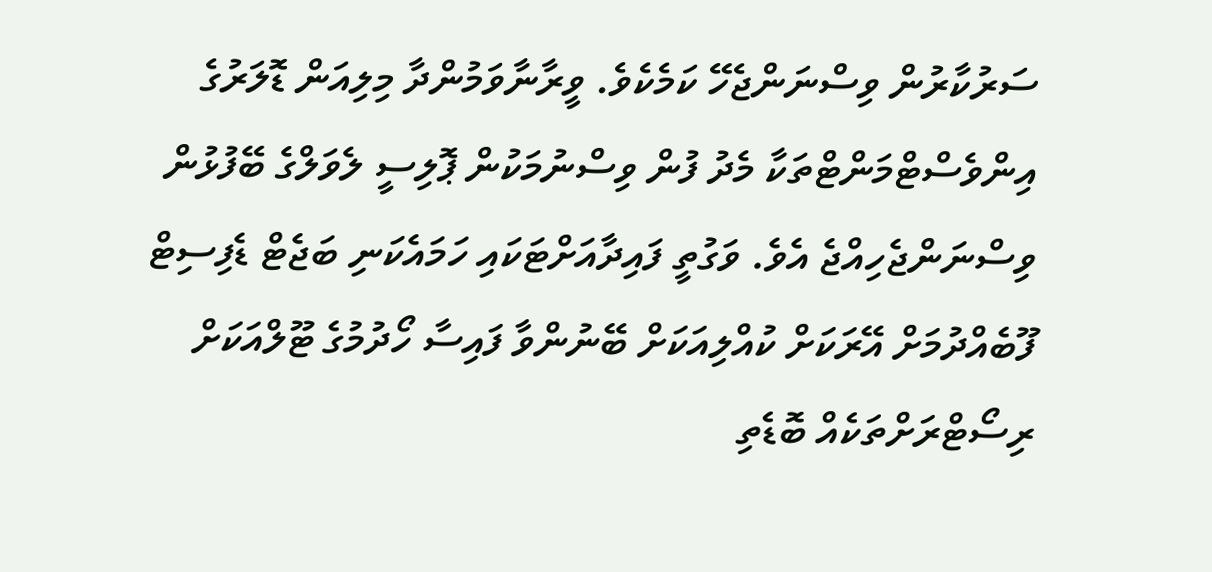ސަރުކާރުން ވިސްނަންޖެހޭ ކަމެކެވެ. ވީރާނާވަމުންދާ މިލިއަން ޑޮލަރުގެ އިންވެސްޓްމަންޓްތަކާ މެދު ފުން ވިސްނުމަކުން ޕޮލިސީ ލެވަލްގެ ބޭފުޅުން ވިސްނަންޖެހިއްޖެ އެވެ. ވަގުތީ ފައިދާއަށްޓަކައި ހަމައެކަނި ބަޖެޓް ޑެފިސިޓް ފޫބެއްދުމަށް އޭރަކަށް ކުއްލިއަކަށް ބޭނުންވާ ފައިސާ ހޯދުމުގެ ޓޫލްއަކަށް ރިސޯޓްރަށްތަކެއް ބޮޑެތި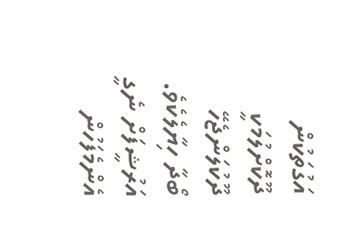އަގުތަކުން ދޫކޮށްލުމަކީ ދޫކުލަންޖެހޭ ބޯދާ ހިޔާލެކެވެ.
އަރުޝީފަށް ނެގީ
އެންމެފަހުން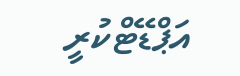އަޕްޑޭޓްކުރީ